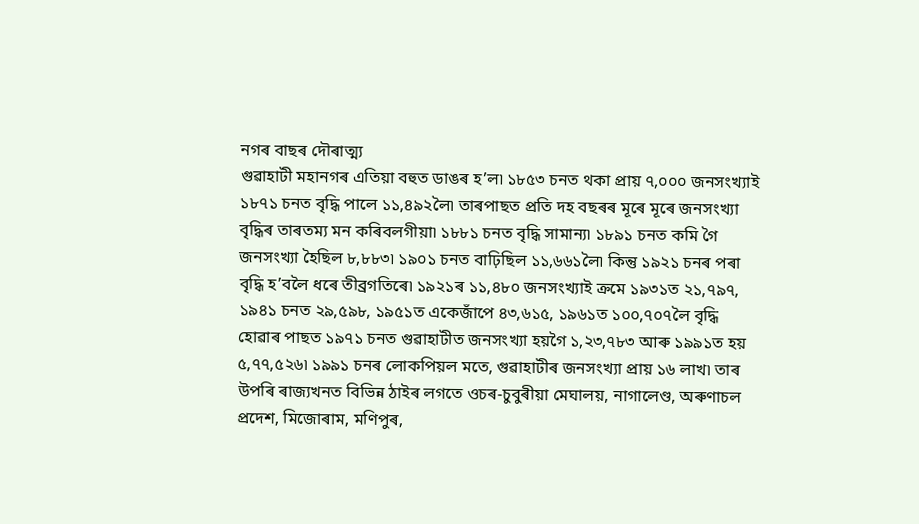নগৰ বাছৰ দৌৰাত্ম্য
গুৱাহাটী মহানগৰ এতিয়া বহুত ডাঙৰ হ’ল৷ ১৮৫৩ চনত থকা প্ৰায় ৭,০০০ জনসংখ্যাই ১৮৭১ চনত বৃদ্ধি পালে ১১,৪৯২লৈ৷ তাৰপাছত প্ৰতি দহ বছৰৰ মূৰে মূৰে জনসংখ্যা বৃদ্ধিৰ তাৰতম্য মন কৰিবলগীয়া৷ ১৮৮১ চনত বৃদ্ধি সামান্য৷ ১৮৯১ চনত কমি গৈ জনসংখ্যা হৈছিল ৮,৮৮৩৷ ১৯০১ চনত বাঢ়িছিল ১১,৬৬১লৈ৷ কিন্তু ১৯২১ চনৰ পৰা বৃদ্ধি হ’বলৈ ধৰে তীব্ৰগতিৰে৷ ১৯২১ৰ ১১,৪৮০ জনসংখ্যাই ক্ৰমে ১৯৩১ত ২১,৭৯৭, ১৯৪১ চনত ২৯,৫৯৮, ১৯৫১ত একেজাঁপে ৪৩,৬১৫, ১৯৬১ত ১০০,৭০৭লৈ বৃদ্ধি হোৱাৰ পাছত ১৯৭১ চনত গুৱাহাটীত জনসংখ্যা হয়গৈ ১,২৩,৭৮৩ আৰু ১৯৯১ত হয় ৫,৭৭,৫২৬৷ ১৯৯১ চনৰ লোকপিয়ল মতে, গুৱাহাটীৰ জনসংখ্যা প্ৰায় ১৬ লাখ৷ তাৰ উপৰি ৰাজ্যখনত বিভিন্ন ঠাইৰ লগতে ওচৰ-চুবুৰীয়া মেঘালয়, নাগালেণ্ড, অৰুণাচল প্ৰদেশ, মিজোৰাম, মণিপুৰ,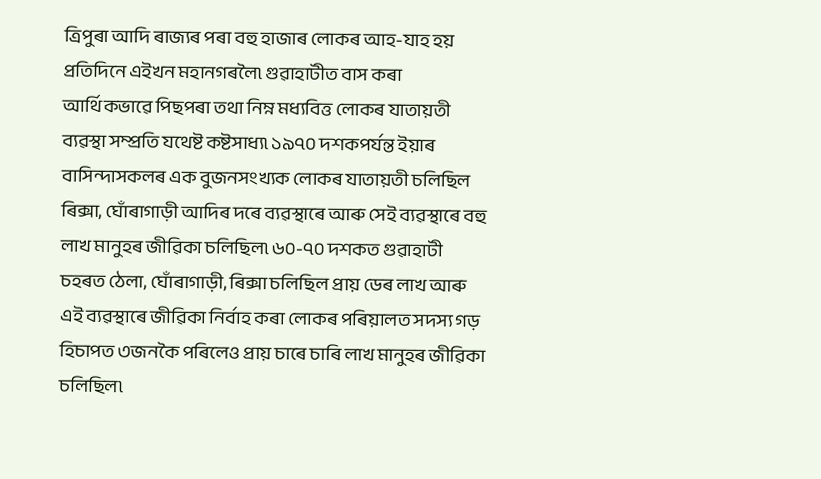ত্ৰিপুৰা আদি ৰাজ্যৰ পৰা বহু হাজাৰ লোকৰ আহ-যাহ হয় প্ৰতিদিনে এইখন মহানগৰলৈ৷ গুৱাহাটীত বাস কৰা আৰ্থিকভাৱে পিছপৰা তথা নিম্ন মধ্যবিত্ত লোকৰ যাতায়তী ব্যৱস্থা সম্প্ৰতি যথেষ্ট কষ্টসাধ্য৷ ১৯৭০ দশকপৰ্যন্ত ইয়াৰ বাসিন্দাসকলৰ এক বুজনসংখ্যক লোকৰ যাতায়তী চলিছিল ৰিক্সা, ঘোঁৰাগাড়ী আদিৰ দৰে ব্যৱস্থাৰে আৰু সেই ব্যৱস্থাৰে বহু লাখ মানুহৰ জীৱিকা চলিছিল৷ ৬০-৭০ দশকত গুৱাহাটী চহৰত ঠেলা, ঘোঁৰাগাড়ী, ৰিক্সা চলিছিল প্ৰায় ডেৰ লাখ আৰু এই ব্যৱস্থাৰে জীৱিকা নিৰ্বাহ কৰা লোকৰ পৰিয়ালত সদস্য গড় হিচাপত ৩জনকৈ পৰিলেও প্ৰায় চাৰে চাৰি লাখ মানুহৰ জীৱিকা চলিছিল৷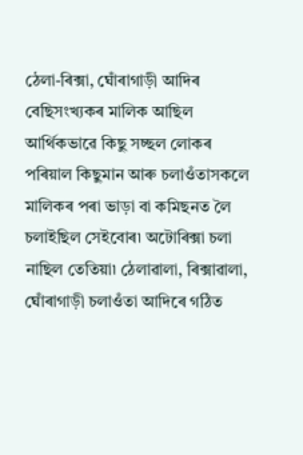ঠেলা-ৰিক্সা, ঘোঁৰাগাড়ী আদিৰ বেছিসংখ্যকৰ মালিক আছিল আৰ্থিকভাৱে কিছু সচ্ছল লোকৰ পৰিয়াল কিছুমান আৰু চলাওঁতাসকলে মালিকৰ পৰা ভাড়া বা কমিছনত লৈ চলাইছিল সেইবোৰ৷ অটোৰিক্সা চলা নাছিল তেতিয়া৷ ঠেলাৱালা, ৰিক্সাৱালা, ঘোঁৰাগাড়ী চলাওঁতা আদিৰে গঠিত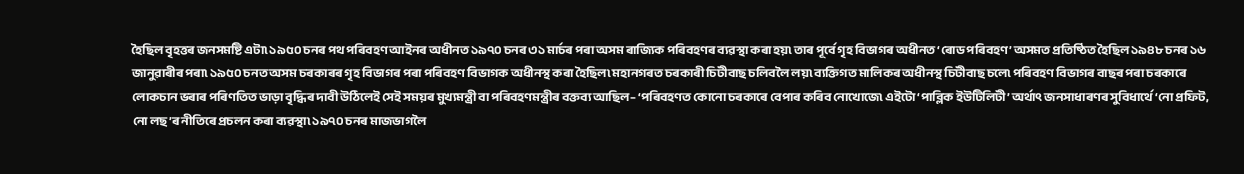হৈছিল বৃহত্তৰ জনসমষ্টি এটা৷ ১৯৫০ চনৰ পথ পৰিবহণ আইনৰ অধীনত ১৯৭০ চনৰ ৩১ মাৰ্চৰ পৰা অসম ৰাজ্যিক পৰিবহণৰ ব্যৱস্থা কৰা হয়৷ তাৰ পূৰ্বে গৃহ বিভাগৰ অধীনত ‘ৰোড পৰিবহণ’ অসমত প্ৰতিষ্ঠিত হৈছিল ১৯৪৮ চনৰ ১৬ জানুৱাৰীৰ পৰা৷ ১৯৫০ চনত অসম চৰকাৰৰ গৃহ বিভাগৰ পৰা পৰিবহণ বিভাগক অধীনস্থ কৰা হৈছিল৷ মহানগৰত চৰকাৰী চিটীবাছ চলিবলৈ লয়৷ ব্যক্তিগত মালিকৰ অধীনস্থ চিটীবাছ চলে৷ পৰিবহণ বিভাগৰ বাছৰ পৰা চৰকাৰে লোকচান ভৰাৰ পৰিণতিত ভাড়া বৃদ্ধিৰ দাবী উঠিলেই সেই সময়ৰ মুখ্যমন্ত্ৰী বা পৰিবহণমন্ত্ৰীৰ বক্তব্য আছিল– ‘পৰিবহণত কোনো চৰকাৰে বেপাৰ কৰিব নোখোজে৷ এইটো ‘পাব্লিক ইউটিলিটী’ অৰ্থাৎ জনসাধাৰণৰ সুবিধাৰ্থে ‘নো প্ৰফিট, নো লছ’ৰ নীতিৰে প্ৰচলন কৰা ব্যৱস্থা৷ ১৯৭০ চনৰ মাজভাগলৈ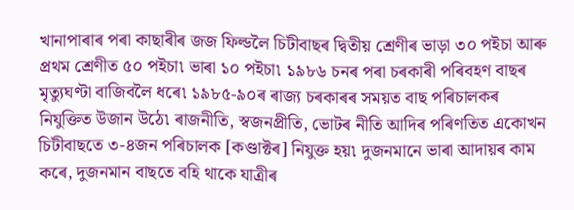খানাপাৰাৰ পৰা কাছাৰীৰ জজ ফিল্ডলৈ চিটীবাছৰ দ্বিতীয় শ্ৰেণীৰ ভাড়া ৩০ পইচা আৰু প্ৰথম শ্ৰেণীত ৫০ পইচা৷ ভাৰা ১০ পইচা৷ ১৯৮৬ চনৰ পৰা চৰকাৰী পৰিবহণ বাছৰ মৃত্যুঘণ্টা বাজিবলৈ ধৰে৷ ১৯৮৫-৯০ৰ ৰাজ্য চৰকাৰৰ সময়ত বাছ পৰিচালকৰ নিযুক্তিত উজান উঠে৷ ৰাজনীতি, স্বজনপ্ৰীতি, ভোটৰ নীতি আদিৰ পৰিণতিত একোখন চিটীবাছতে ৩-৪জন পৰিচালক [কণ্ডাক্টৰ] নিযুক্ত হয়৷ দুজনমানে ভাৰা আদায়ৰ কাম কৰে, দুজনমান বাছতে বহি থাকে যাত্ৰীৰ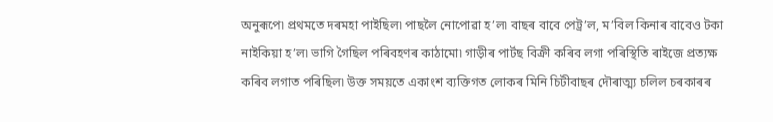অনুৰূপে৷ প্ৰথমতে দৰমহা পাইছিল৷ পাছলৈ নোপোৱা হ’ল৷ বাছৰ বাবে পেট্ৰ’ল, ম’বিল কিনাৰ বাবেও টকা নাইকিয়া হ’ল৷ ভাগি গৈছিল পৰিবহণৰ কাঠামো৷ গাড়ীৰ পাৰ্টছ বিক্ৰী কৰিব লগা পৰিস্থিতি ৰাইজে প্ৰত্যক্ষ কৰিব লগাত পৰিছিল৷ উক্ত সময়তে একাংশ ব্যক্তিগত লোকৰ মিনি চিটীবাছৰ দৌৰাত্ম্য চলিল চৰকাৰৰ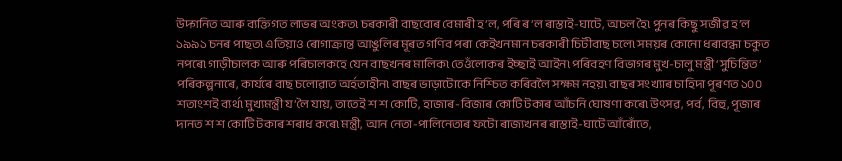উদ্গনিত আৰু ব্যক্তিগত লাভৰ অংকত৷ চৰকাৰী বাছবোৰ বেমাৰী হ’ল, পৰি ৰ’ল ৰাস্তাই-ঘাটে, অচল হৈ৷ পুনৰ কিছু সজীৱ হ’ল ১৯৯১ চনৰ পাছত৷ এতিয়াও ৰোগাক্ৰান্ত আঙুলিৰ মূৰত গণিব পৰা কেইখনমান চৰকাৰী চিটীবাছ চলে৷ সময়ৰ কোনো ধৰাবন্ধা চকুত নপৰে৷ গাড়ীচালক আৰু পৰিচালকহে যেন বাছখনৰ মালিক৷ তেওঁলোকৰ ইচ্ছাই আইন৷ পৰিবহণ বিভাগৰ মুখ-চালু মন্ত্ৰী ‘সুচিন্তিত’ পৰিকল্পনাৰে, কাৰ্যৰে বাছ চলোৱাত অৰ্হতাহীন৷ বাছৰ ভাড়াটোকে নিশ্চিত কৰিবলৈ সক্ষম নহয়৷ বাছৰ সংখ্যাৰ চাহিদা পূৰণত ১০০ শতাংশই ব্যৰ্থ৷ মুখ্যমন্ত্ৰী য’লৈ যায়, তাতেই শ শ কোটি, হাজাৰ-বিজাৰ কোটি টকাৰ আঁচনি ঘোষণা কৰে৷ উৎসৱ, পৰ্ব, বিহু, পূজাৰ দানত শ শ কোটি টকাৰ শৰাধ কৰে৷ মন্ত্ৰী, আন নেতা-পালিনেতাৰ ফটো ৰাজ্যখনৰ ৰাস্তাই-ঘাটে আঁৰোঁতে,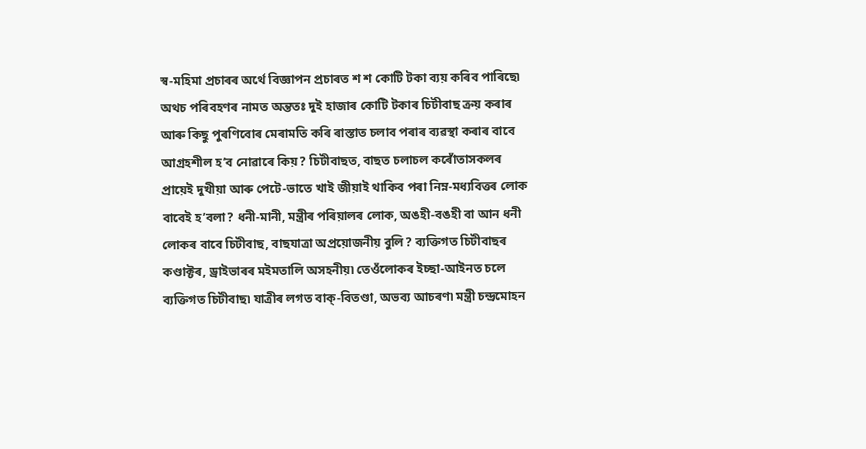স্ব-মহিমা প্ৰচাৰৰ অৰ্থে বিজ্ঞাপন প্ৰচাৰত শ শ কোটি টকা ব্যয় কৰিব পাৰিছে৷ অথচ পৰিবহণৰ নামত অন্ততঃ দুই হাজাৰ কোটি টকাৰ চিটীবাছ ক্ৰয় কৰাৰ আৰু কিছু পুৰণিবোৰ মেৰামতি কৰি ৰাস্তাত চলাব পৰাৰ ব্যৱস্থা কৰাৰ বাবে আগ্ৰহশীল হ’ব নোৱাৰে কিয়? চিটীবাছত, বাছত চলাচল কৰোঁতাসকলৰ প্ৰায়েই দুখীয়া আৰু পেটে-ভাতে খাই জীয়াই থাকিব পৰা নিম্ন-মধ্যবিত্তৰ লোক বাবেই হ’বলা? ধনী-মানী, মন্ত্ৰীৰ পৰিয়ালৰ লোক, অঙহী-বঙহী বা আন ধনী লোকৰ বাবে চিটীবাছ, বাছযাত্ৰা অপ্ৰয়োজনীয় বুলি? ব্যক্তিগত চিটীবাছৰ কণ্ডাক্টৰ, ড্ৰাইভাৰৰ মইমতালি অসহনীয়৷ তেওঁলোকৰ ইচ্ছা-আইনত চলে ব্যক্তিগত চিটীবাছ৷ যাত্ৰীৰ লগত বাক্-বিতণ্ডা, অভব্য আচৰণ৷ মন্ত্ৰী চন্দ্ৰমোহন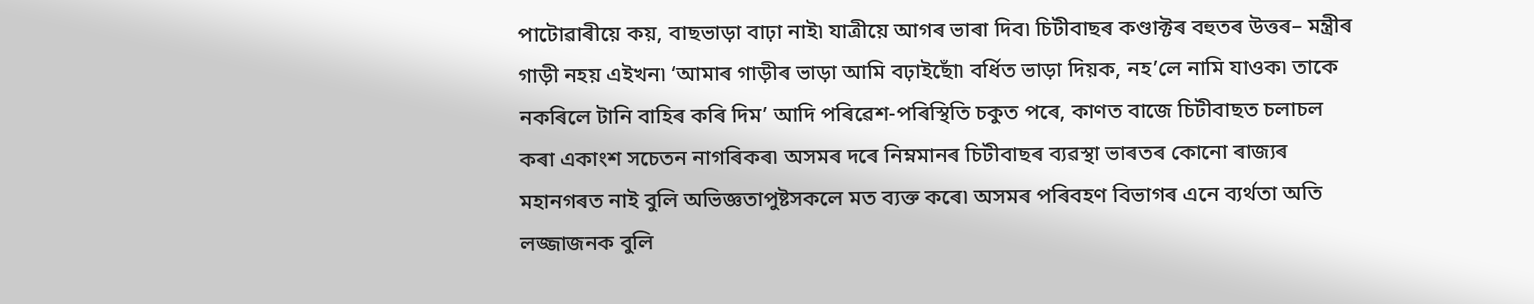পাটোৱাৰীয়ে কয়, বাছভাড়া বাঢ়া নাই৷ যাত্ৰীয়ে আগৰ ভাৰা দিব৷ চিটীবাছৰ কণ্ডাক্টৰ বহুতৰ উত্তৰ– মন্ত্ৰীৰ গাড়ী নহয় এইখন৷ ‘আমাৰ গাড়ীৰ ভাড়া আমি বঢ়াইছোঁ৷ বৰ্ধিত ভাড়া দিয়ক, নহ’লে নামি যাওক৷ তাকে নকৰিলে টানি বাহিৰ কৰি দিম’ আদি পৰিৱেশ-পৰিস্থিতি চকুত পৰে, কাণত বাজে চিটীবাছত চলাচল কৰা একাংশ সচেতন নাগৰিকৰ৷ অসমৰ দৰে নিম্নমানৰ চিটীবাছৰ ব্যৱস্থা ভাৰতৰ কোনো ৰাজ্যৰ মহানগৰত নাই বুলি অভিজ্ঞতাপুষ্টসকলে মত ব্যক্ত কৰে৷ অসমৰ পৰিবহণ বিভাগৰ এনে ব্যৰ্থতা অতি লজ্জাজনক বুলি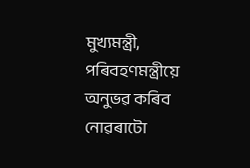মুখ্যমন্ত্ৰী, পৰিবহণমন্ত্ৰীয়ে অনুভৱ কৰিব নোৱৰাটো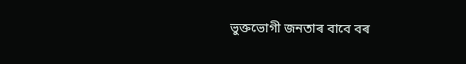ভুক্তভোগী জনতাৰ বাবে বৰ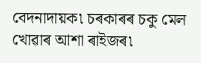বেদনাদায়ক৷ চৰকাৰৰ চকু মেল খোৱাৰ আশা ৰাইজৰ৷